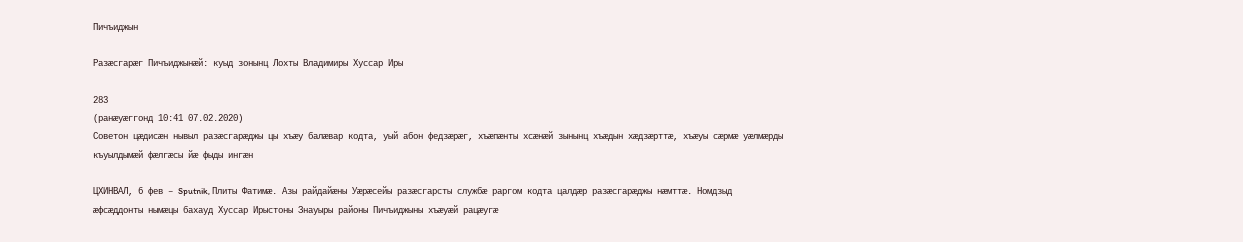Пичъиджын

Разæсгарæг Пичъиджынæй: куыд зонынц Лохты Владимиры Хуссар Иры

283
(ранӕуӕггонд 10:41 07.02.2020)
Советон цæдисæн нывыл разæсгарæджы цы хъæу балæвар кодта, уый абон федзæрæг, хъæпæнты хсæнæй зынынц хъæдын хæдзæрттæ, хъæуы сæрмæ уæлмæрды къуылдымæй фæлгæсы йæ фыды ингæн

ЦХИНВАЛ, 6 фев – Sputnik, Плиты Фатимæ. Азы райдайæны Уæрæсейы разæсгарсты службæ раргом кодта цалдæр разæсгарæджы нæмттæ. Номдзыд æфсæддонты нымæцы бахауд Хуссар Ирыстоны Знауыры районы Пичъиджыны хъæуæй рацæугæ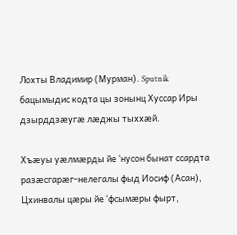Лохты Владимир (Мурман). Sputnik бацымыдис кодта цы зонынц Хуссар Иры дзырддзæугæ лæджы тыххæй.

Хъæуы уæлмæрды йе ʻнусон бынат ссардта разæсгарæг-нелегалы фыд Иосиф (Асан), Цхинвалы цæры йе ʻфсымæры фырт,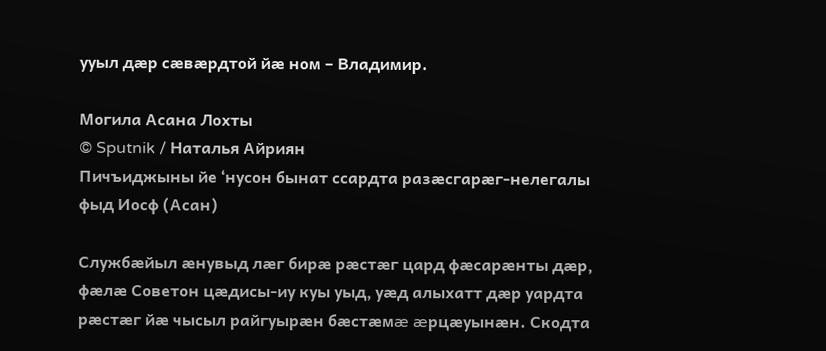ууыл дæр сæвæрдтой йæ ном – Владимир.

Могила Асана Лохты
© Sputnik / Наталья Айриян
Пичъиджыны йе ʻнусон бынат ссардта разæсгарæг-нелегалы фыд Иосф (Асан)

Службæйыл æнувыд лæг бирæ рæстæг цард фæсарæнты дæр, фæлæ Советон цæдисы-иу куы уыд, уæд алыхатт дæр уардта рæстæг йæ чысыл райгуырæн бæстæмæ æрцæуынæн. Скодта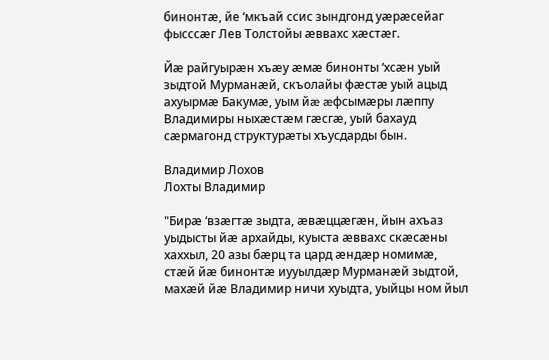бинонтæ, йе ʻмкъай ссис зындгонд уæрæсейаг фысссæг Лев Толстойы æввахс хæстæг.

Йæ райгуырæн хъæу æмæ бинонты ʻхсæн уый зыдтой Мурманæй, скъолайы фæстæ уый ацыд ахуырмæ Бакумæ, уым йæ æфсымæры лæппу Владимиры ныхæстæм гæсгæ, уый бахауд сæрмагонд структурæты хъусдарды бын.

Владимир Лохов
Лохты Владимир

"Бирæ ʻвзæгтæ зыдта, æвæццæгæн, йын ахъаз уыдысты йæ архайды, куыста æввахс скæсæны хаххыл, 20 азы бæрц та цард æндæр номимæ, стæй йæ бинонтæ иууылдæр Мурманæй зыдтой, махæй йæ Владимир ничи хуыдта, уыйцы ном йыл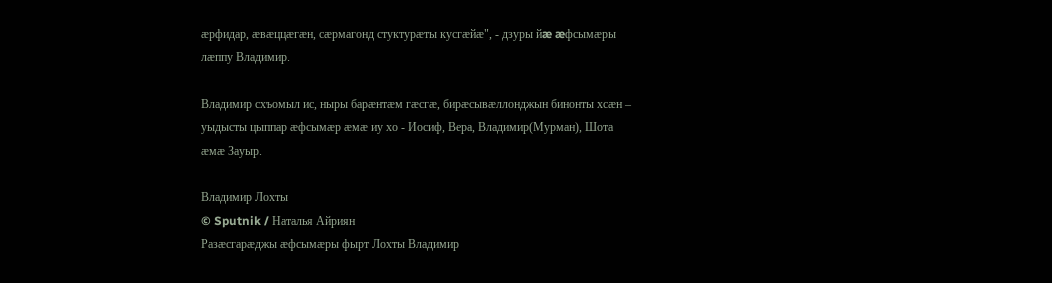æрфидар, æвæццæгæн, сæрмагонд стуктурæты кусгæйæ", - дзуры йæ æфсымæры лæппу Владимир.

Владимир схъомыл ис, ныры барæнтæм гæсгæ, бирæсывæллонджын бинонты хсæн – уыдысты цыппар æфсымæр æмæ иу хо - Иосиф, Вера, Владимир(Мурман), Шота æмæ Зауыр.

Владимир Лохты
© Sputnik / Наталья Айриян
Разæсгарæджы æфсымæры фырт Лохты Владимир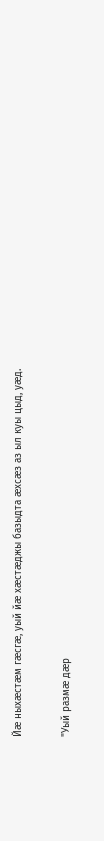Йæ ныхæстæм гæсгæ, уый йæ хæстæджы базыдта æхсæз аз ыл куы цыд, уæд.

"Уый размæ дæр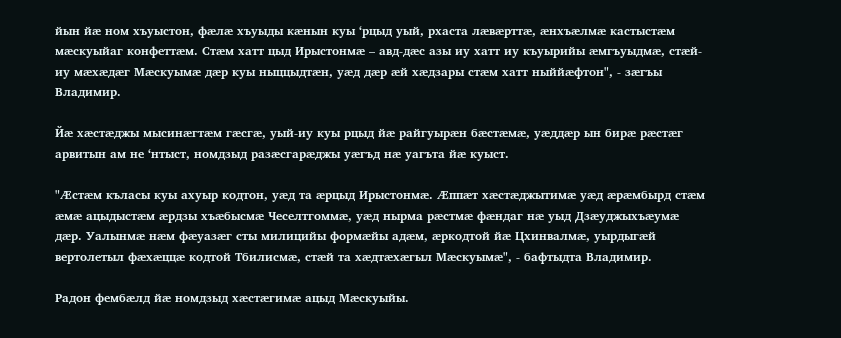йын йæ ном хъуыстон, фæлæ хъуыды кæнын куы ʻрцыд уый, рхаста лæвæрттæ, æнхъæлмæ кастыстæм мæскуыйаг конфеттæм. Стæм хатт цыд Ирыстонмæ – авд-дæс азы иу хатт иу къуырийы æмгъуыдмæ, стæй-иу мæхæдæг Мæскуымæ дæр куы ныццыдтæн, уæд дæр æй хæдзары стæм хатт ныййæфтон", - зæгъы Владимир.

Йæ хæстæджы мысинæгтæм гæсгæ, уый-иу куы рцыд йæ райгуырæн бæстæмæ, уæддæр ын бирæ рæстæг арвитын ам не ʻнтыст, номдзыд разæсгарæджы уæгъд нæ уагъта йæ куыст.

"Ӕстæм къласы куы ахуыр кодтон, уæд та æрцыд Ирыстонмæ. Æппæт хæстæджытимæ уæд æрæмбырд стæм æмæ ацыдыстæм æрдзы хъæбысмæ Чеселтгоммæ, уæд нырма рæстмæ фæндаг нæ уыд Дзæуджыхъæумæ дæр. Уалынмæ нæм фæуазæг сты милицийы формæйы адæм, æркодтой йæ Цхинвалмæ, уырдыгæй вертолетыл фæхæццæ кодтой Тбилисмæ, стæй та хæдтæхæгыл Мæскуымæ", - бафтыдта Владимир.

Радон фембæлд йæ номдзыд хæстæгимæ ацыд Мæскуыйы.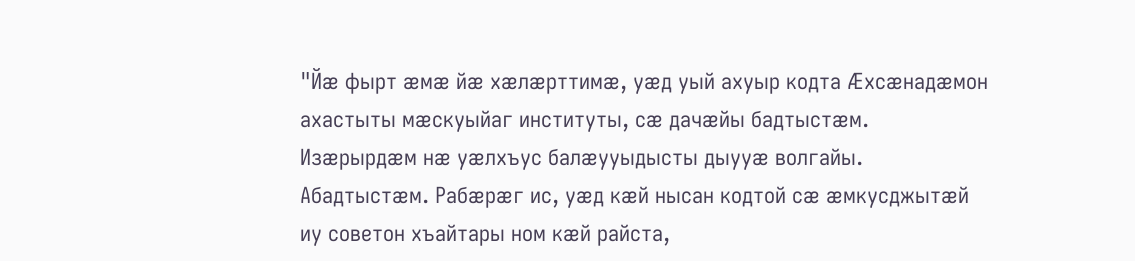"Йæ фырт æмæ йæ хæлæрттимæ, уæд уый ахуыр кодта Ӕхсæнадæмон ахастыты мæскуыйаг институты, сæ дачæйы бадтыстæм. Изæрырдæм нæ уæлхъус балæууыдысты дыууæ волгайы. Абадтыстæм. Рабæрæг ис, уæд кæй нысан кодтой сæ æмкусджытæй иу советон хъайтары ном кæй райста,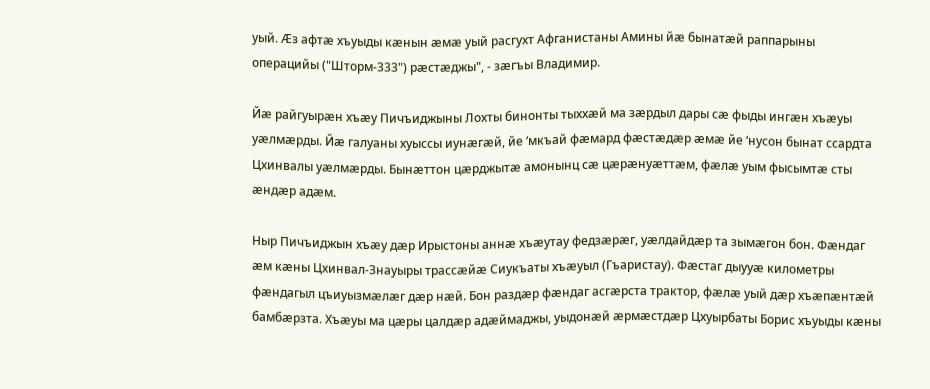уый. Ӕз афтæ хъуыды кæнын æмæ уый расгухт Афганистаны Амины йæ бынатæй раппарыны операцийы ("Шторм-333") рæстæджы", - зæгъы Владимир.

Йæ райгуырæн хъæу Пичъиджыны Лохты бинонты тыххæй ма зæрдыл дары сæ фыды ингæн хъæуы уæлмæрды. Йæ галуаны хуыссы иунæгæй, йе ʻмкъай фæмард фæстæдæр æмæ йе ʻнусон бынат ссардта Цхинвалы уæлмæрды. Бынæттон цæрджытæ амонынц сæ цæрæнуæттæм, фæлæ уым фысымтæ сты æндæр адæм.

Ныр Пичъиджын хъæу дæр Ирыстоны аннæ хъæутау федзæрæг, уæлдайдæр та зымæгон бон. Фæндаг æм кæны Цхинвал-Знауыры трассæйæ Сиукъаты хъæуыл (Гъаристау). Фæстаг дыууæ километры фæндагыл цъиуызмæлæг дæр нæй. Бон раздæр фæндаг асгæрста трактор, фæлæ уый дæр хъæпæнтæй бамбæрзта. Хъæуы ма цæры цалдæр адæймаджы, уыдонæй æрмæстдæр Цхуырбаты Борис хъуыды кæны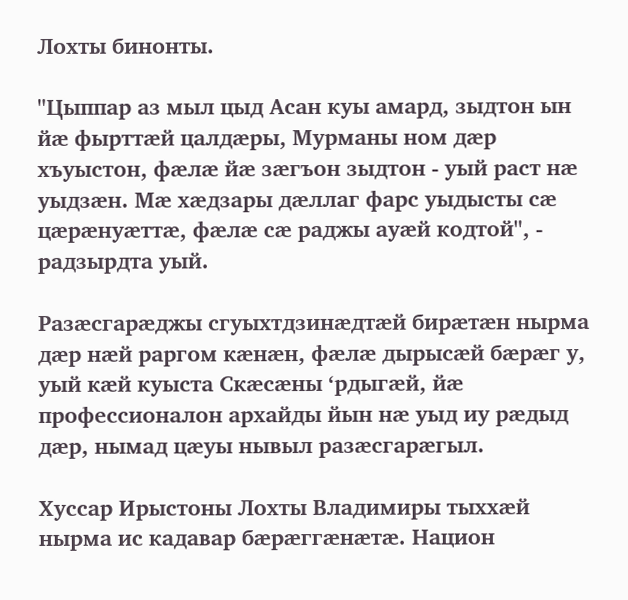Лохты бинонты.

"Цыппар аз мыл цыд Асан куы амард, зыдтон ын йæ фырттæй цалдæры, Мурманы ном дæр хъуыстон, фæлæ йæ зæгъон зыдтон - уый раст нæ уыдзæн. Мæ хæдзары дæллаг фарс уыдысты сæ цæрæнуæттæ, фæлæ сæ раджы ауæй кодтой", - радзырдта уый.

Разæсгарæджы сгуыхтдзинæдтæй бирæтæн нырма дæр нæй раргом кæнæн, фæлæ дырысæй бæрæг у, уый кæй куыста Скæсæны ʻрдыгæй, йæ профессионалон архайды йын нæ уыд иу рæдыд дæр, нымад цæуы нывыл разæсгарæгыл.

Хуссар Ирыстоны Лохты Владимиры тыххæй нырма ис кадавар бæрæггæнæтæ. Национ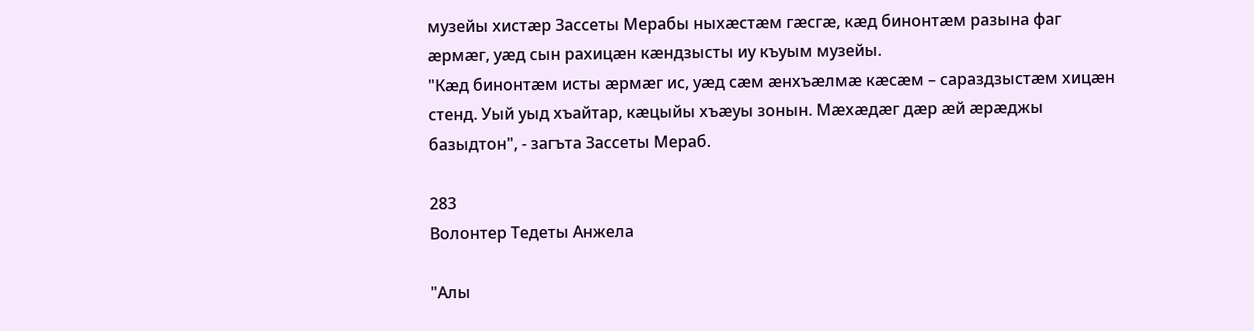музейы хистæр Зассеты Мерабы ныхæстæм гæсгæ, кæд бинонтæм разына фаг æрмæг, уæд сын рахицæн кæндзысты иу къуым музейы.
"Кæд бинонтæм исты æрмæг ис, уæд сæм æнхъæлмæ кæсæм – сараздзыстæм хицæн стенд. Уый уыд хъайтар, кæцыйы хъæуы зонын. Мæхæдæг дæр æй æрæджы базыдтон", - загъта Зассеты Мераб.

283
Волонтер Тедеты Анжела

"Алы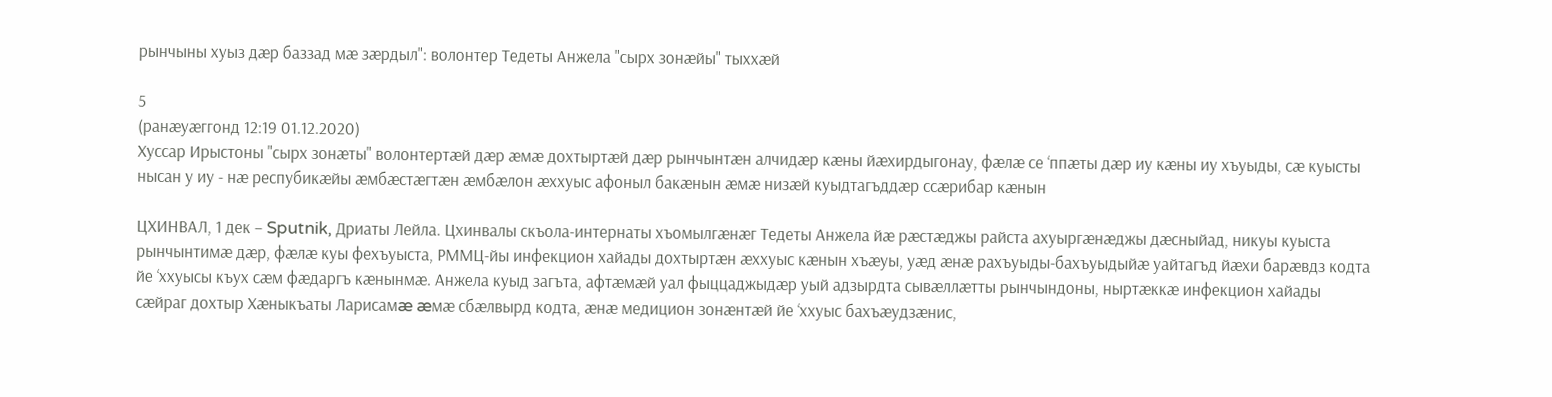рынчыны хуыз дӕр баззад мӕ зӕрдыл": волонтер Тедеты Анжела "сырх зонӕйы" тыххӕй

5
(ранӕуӕггонд 12:19 01.12.2020)
Хуссар Ирыстоны "сырх зонӕты" волонтертæй дæр æмæ дохтыртæй дæр рынчынтæн алчидæр кæны йæхирдыгонау, фæлæ се ‘ппæты дæр иу кæны иу хъуыды, сæ куысты нысан у иу - нæ респубикæйы æмбæстæгтæн æмбæлон æххуыс афоныл бакæнын æмæ низæй куыдтагъддæр ссæрибар кæнын

ЦХИНВАЛ, 1 дек – Sputnik, Дриаты Лейла. Цхинвалы скъола-интернаты хъомылгæнæг Тедеты Анжела йæ рæстæджы райста ахуыргæнæджы дæсныйад, никуы куыста рынчынтимæ дæр, фæлæ куы фехъуыста, РММЦ-йы инфекцион хайады дохтыртæн æххуыс кæнын хъæуы, уæд æнæ рахъуыды-бахъуыдыйæ уайтагъд йæхи барæвдз кодта йе ‘ххуысы къух сæм фæдаргъ кæнынмæ. Анжела куыд загъта, афтæмæй уал фыццаджыдæр уый адзырдта сывæллæтты рынчындоны, ныртæккæ инфекцион хайады сæйраг дохтыр Хæныкъаты Ларисамæ æмæ сбæлвырд кодта, æнæ медицион зонæнтæй йе ‘ххуыс бахъæудзæнис,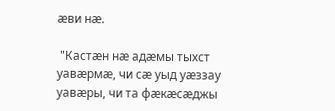æви нæ.

 "Кастæн нæ адӕмы тыхст уавæрмæ, чи сæ уыд уæззау уавæры, чи та фæкæсæджы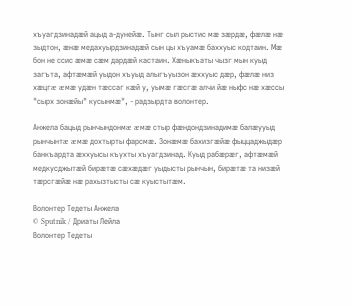хъуагдзинадæй ацыд а-дунейæ. Тынг сыл рыстис мæ зæрдæ, фæлæ нæ зыдтон, æнæ медахуырдзинадæй сын цы хъуамæ баххуыс кодтаин. Мæ бон не ссис æмæ сæм дардæй кастаин. Хæныкъаты чызг мын куыд загъта, афтæмæй уыдон хъуыд алыгъуызон æххуыс дæр, фæлæ низ хæцгæ æмæ удæн тæссаг кæй у, уымæ гæсгæ алчи йæ ныфс нæ хæссы "сырх зонæйы" кусынмæ", - радзырдта волонтер.

Анжела бацыд рынчындонмæ æмæ стыр фæндондзинадимæ балæууыд рынчынтæ æмæ дохтырты фарсмæ. Зонæмæ бахизгæйæ фыццаджыдæр банкъардта æххуысы къухты хъуагдзинад. Куыд рабæрæг, афтæмæй медкусджытæй бирæтæ сӕхӕдӕг уыдысты рынчын, бирæтæ та низæй тæрсгæйæ нæ рахызтысты сæ куыстытæм.

Волонтер Тедеты Анжела
© Sputnik / Дриаты Лейла
Волонтер Тедеты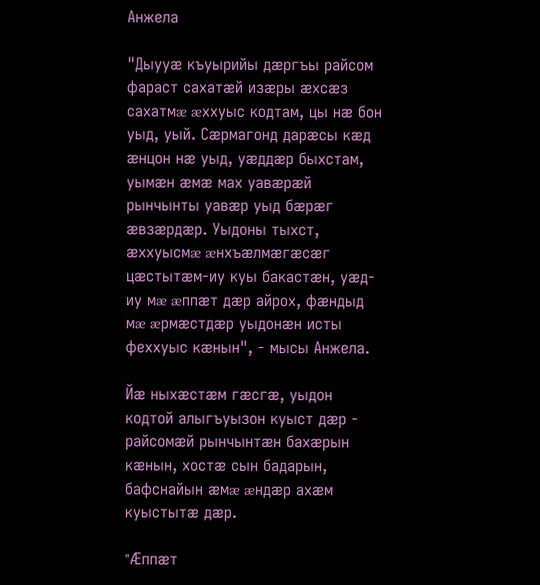Анжела

"Дыууæ къуырийы дæргъы райсом фараст сахатæй изæры æхсæз сахатмæ æххуыс кодтам, цы нæ бон уыд, уый. Сæрмагонд дарæсы кæд æнцон нæ уыд, уæддæр быхстам, уымæн æмæ мах уавæрæй рынчынты уавæр уыд бæрæг æвзæрдæр. Уыдоны тыхст, æххуысмæ æнхъæлмæгæсæг цæстытæм-иу куы бакастæн, уæд-иу мæ æппæт дæр айрох, фæндыд мæ æрмæстдæр уыдонæн исты феххуыс кæнын", - мысы Анжела.

Йӕ ныхӕстӕм гӕсгӕ, уыдон кодтой алыгъуызон куыст дæр - райсомæй рынчынтæн бахæрын кæнын, хостæ сын бадарын, бафснайын æмæ æндæр ахæм куыстытæ дæр.

"Æппæт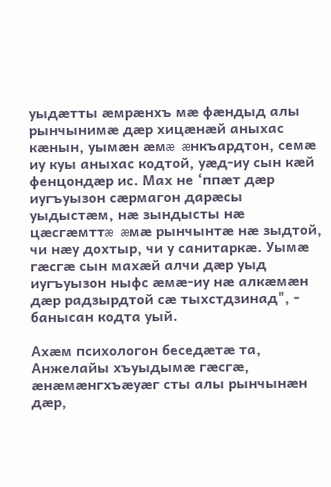уыдæтты æмрæнхъ мæ фæндыд алы рынчынимæ дæр хицæнæй аныхас кæнын, уымæн æмæ æнкъардтон, семæ иу куы аныхас кодтой, уæд-иу сын кæй фенцондæр ис. Мах не ‘ппæт дæр иугъуызон сæрмагон дарæсы уыдыстæм, нæ зындысты нæ цæсгæмттæ æмæ рынчынтæ нæ зыдтой, чи нæу дохтыр, чи у санитаркæ. Уымæ гæсгæ сын махæй алчи дæр уыд иугъуызон ныфс æмæ-иу нæ алкæмæн дæр радзырдтой сæ тыхстдзинад", - банысан кодта уый.

Ахæм психологон беседæтæ та, Анжелайы хъуыдымӕ гӕсгӕ, æнæмæнгхъæуæг сты алы рынчынæн дæр,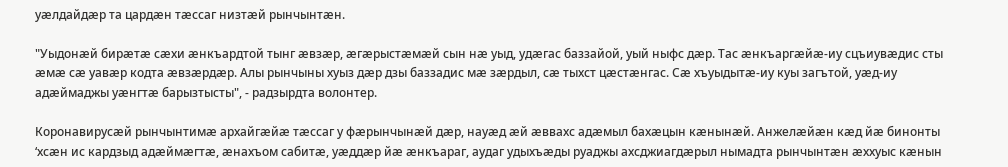уæлдайдæр та цардæн тæссаг низтæй рынчынтæн.

"Уыдонæй бирæтæ сæхи æнкъардтой тынг æвзæр, æгæрыстæмæй сын нæ уыд, удæгас баззайой, уый ныфс дæр. Тас æнкъаргæйæ-иу сцъиувæдис сты æмæ сæ уавæр кодта æвзæрдæр. Алы рынчыны хуыз дæр дзы баззадис мæ зæрдыл, сæ тыхст цæстæнгас. Сæ хъуыдытæ-иу куы загътой, уæд-иу адæймаджы уæнгтæ барызтысты", - радзырдта волонтер.

Коронавирусæй рынчынтимæ архайгæйæ тæссаг у фæрынчынæй дæр, науæд æй æввахс адæмыл бахæцын кæнынӕй. Анжелæйæн кæд йæ бинонты ‘хсæн ис кардзыд адæймæгтæ, æнахъом сабитæ, уæддæр йæ ӕнкъараг, аудаг удыхъæды руаджы ахсджиагдæрыл нымадта рынчынтæн æххуыс кæнын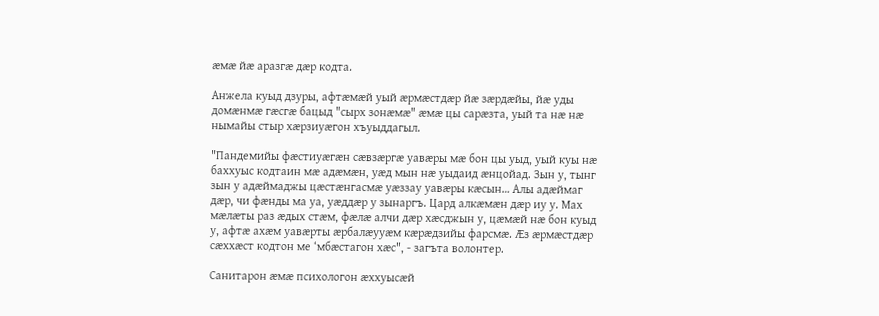æмæ йæ аразгӕ дӕр кодта.

Анжела куыд дзуры, афтӕмӕй уый æрмæстдæр йæ зæрдæйы, йæ уды домæнмæ гæсгæ бацыд "сырх зонæмæ" æмæ цы сарæзта, уый та нæ нӕ нымайы стыр хӕрзиуӕгон хъуыддагыл.

"Пандемийы фæстиуæгæн сæвзæргæ уавæры мæ бон цы уыд, уый куы нæ баххуыс кодтаин мæ адæмæн, уæд мын нæ уыдаид æнцойад. Зын у, тынг зын у адæймаджы цæстæнгасмæ уӕззау уавӕры кæсын… Алы адæймаг дæр, чи фæнды ма уа, уæддæр у зынаргъ. Цард алкæмæн дæр иу у. Мах мæлæты раз æдых стæм, фæлæ алчи дæр хæсджын у, цæмæй нæ бон куыд у, афтæ ахæм уавæрты æрбалæууæм кæрæдзийы фарсмæ. Æз æрмæстдæр сæххæст кодтон ме ‘мбæстагон хæс", - загъта волонтер.

Санитарон æмæ психологон æххуысæй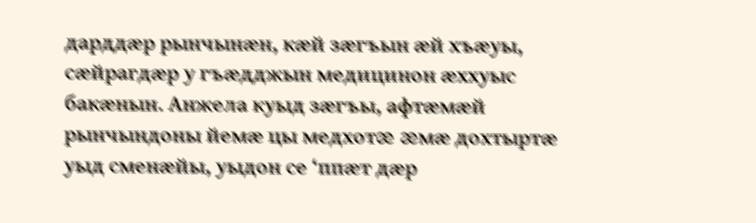дарддæр рынчынæн, кæй зæгъын æй хъæуы, сæйрагдæр у гъæдджын медицинон æххуыс бакæнын. Анжела куыд зæгъы, афтæмæй рынчындоны йемæ цы медхотæ æмæ дохтыртæ уыд сменæйы, уыдон се ‘ппæт дæр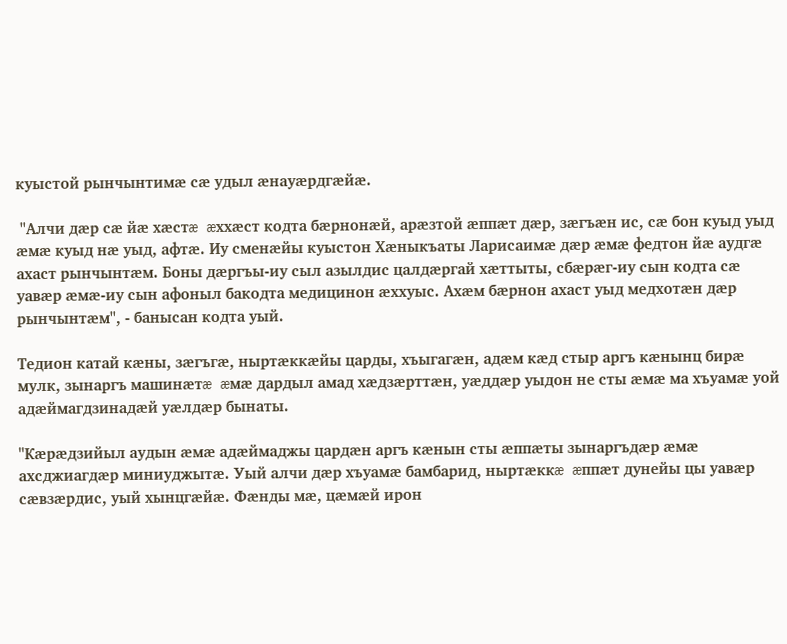куыстой рынчынтимæ сæ удыл æнауæрдгæйæ.

 "Алчи дæр сæ йæ хæстæ æххæст кодта бæрнонæй, арæзтой æппæт дæр, зæгъæн ис, сæ бон куыд уыд æмæ куыд нæ уыд, афтæ. Иу сменæйы куыстон Хæныкъаты Ларисаимæ дæр æмæ федтон йæ аудгæ ахаст рынчынтæм. Боны дæргъы-иу сыл азылдис цалдæргай хæттыты, сбæрæг-иу сын кодта сæ уавæр æмæ-иу сын афоныл бакодта медицинон æххуыс. Ахæм бæрнон ахаст уыд медхотæн дæр рынчынтæм", - банысан кодта уый.

Тедион катай кӕны, зӕгъгӕ, ныртæккæйы царды, хъыгагæн, адæм кæд стыр аргъ кæнынц бирæ мулк, зынаргъ машинæтæ æмæ дардыл амад хæдзæрттæн, уæддæр уыдон не сты æмæ ма хъуамæ уой адæймагдзинадæй уæлдæр бынаты.

"Кæрæдзийыл аудын æмæ адæймаджы цардæн аргъ кæнын сты æппæты зынаргъдæр æмæ ахсджиагдæр миниуджытæ. Уый алчи дæр хъуамæ бамбарид, ныртæккæ æппæт дунейы цы уавæр сæвзæрдис, уый хынцгæйæ. Фæнды мæ, цæмæй ирон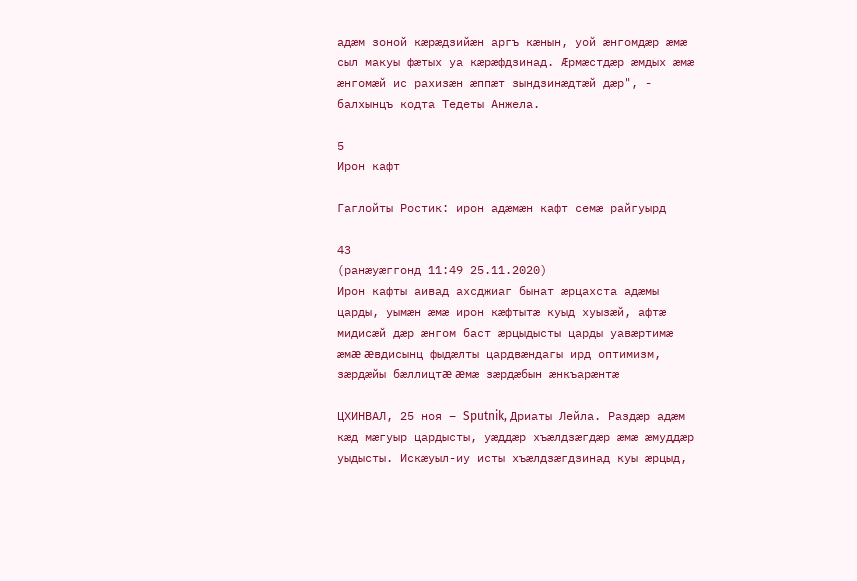адæм зоной кæрæдзийæн аргъ кæнын, уой æнгомдæр æмæ сыл макуы фæтых уа кæрæфдзинад. Æрмæстдæр æмдых æмæ æнгомæй ис рахизæн æппæт зындзинæдтæй дæр", - балхынцъ кодта Тедеты Анжела.

5
Ирон кафт

Гаглойты Ростик: ирон адӕмӕн кафт семӕ райгуырд

43
(ранӕуӕггонд 11:49 25.11.2020)
Ирон кафты аивад ахсджиаг бынат æрцахста адæмы царды, уымæн ӕмӕ ирон кæфтытæ куыд хуызæй, афтæ мидисæй дæр æнгом баст æрцыдысты царды уавæртимæ æмæ æвдисынц фыдæлты цардвæндагы ирд оптимизм, зæрдæйы бæллицтæ æмæ зæрдæбын æнкъарæнтæ

ЦХИНВАЛ, 25 ноя – Sputnik, Дриаты Лейла. Раздæр адæм кæд мæгуыр цардысты, уæддæр хъæлдзæгдæр ӕмӕ æмуддæр уыдысты. Искæуыл-иу исты хъæлдзæгдзинад куы æрцыд,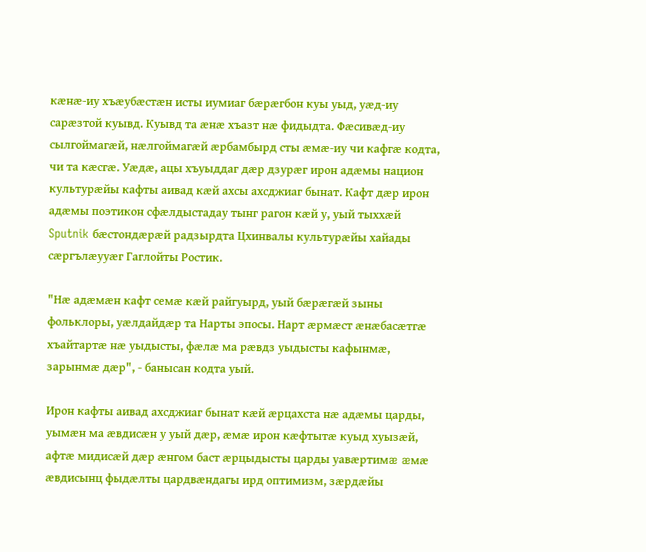кæнæ-иу хъæубæстæн исты иумиаг бæрæгбон куы уыд, уæд-иу сарæзтой куывд. Куывд та æнæ хъазт нæ фидыдта. Фæсивæд-иу сылгоймагæй, нæлгоймагæй æрбамбырд сты æмæ-иу чи кафгæ кодта, чи та кæсгæ. Уæдæ, ацы хъуыддаг дæр дзурæг ирон адæмы национ культурæйы кафты аивад кæй ахсы ахсджиаг бынат. Кафт дæр ирон адæмы поэтикон сфæлдыстадау тынг рагон кæй у, уый тыххæй Sputnik бæстондæрæй радзырдта Цхинвалы культурæйы хайады сæргълæууæг Гаглойты Ростик.

"Нæ адæмæн кафт семæ кæй райгуырд, уый бæрæгæй зыны фольклоры, уæлдайдæр та Нарты эпосы. Нарт æрмæст æнæбасæтгæ хъайтартæ нæ уыдысты, фæлæ ма рæвдз уыдысты кафынмæ, зарынмæ дæр", - банысан кодта уый.

Ирон кафты аивад ахсджиаг бынат кæй æрцахста нæ адæмы царды, уымæн ма æвдисæн у уый дæр, æмæ ирон кæфтытæ куыд хуызæй, афтæ мидисæй дæр æнгом баст æрцыдысты царды уавæртимæ æмæ æвдисынц фыдæлты цардвæндагы ирд оптимизм, зæрдæйы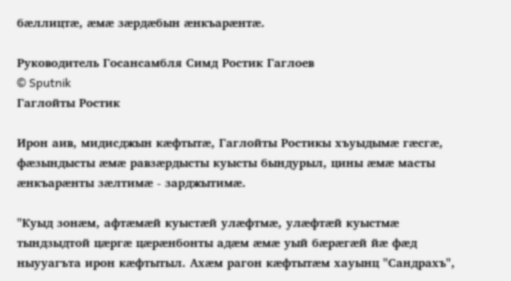бæллицтæ, æмæ зæрдæбын æнкъарæнтæ.

Руководитель Госансамбля Симд Ростик Гаглоев
© Sputnik
Гаглойты Ростик

Ирон аив, мидисджын кæфтытæ, Гаглойты Ростикы хъуыдымӕ гӕсгӕ,  фæзындысты æмæ равзæрдысты куысты бындурыл, цины æмæ масты æнкъарæнты зæлтимæ - зарджытимæ.

"Куыд зонæм, афтæмæй куыстæй улæфтмæ, улæфтæй куыстмæ тындзыдтой цæргæ цæрæнбонты адæм æмæ уый бæрæгæй йæ фæд ныууагъта ирон кæфтытыл. Ахæм рагон кæфтытæм хауынц "Сандрахъ",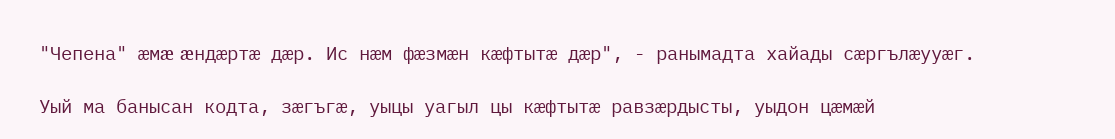"Чепена" æмæ æндæртæ дæр. Ис нæм фæзмæн кæфтытæ дæр", - ранымадта хайады сӕргълӕууӕг.

Уый ма банысан кодта, зӕгъгӕ, уыцы уагыл цы кæфтытæ равзæрдысты, уыдон цæмæй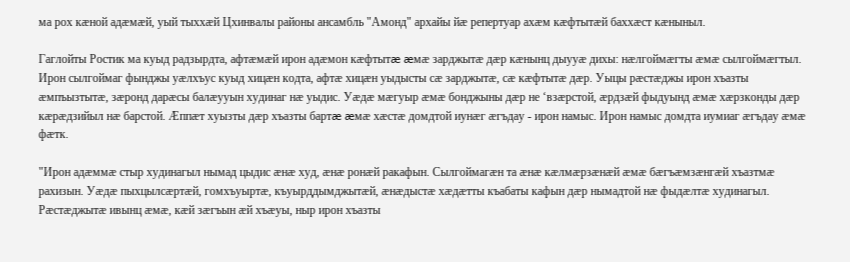ма рох кæной адæмæй, уый тыххæй Цхинвалы районы ансамбль "Амонд" архайы йæ репертуар ахæм кæфтытæй баххæст кæныныл.

Гаглойты Ростик ма куыд радзырдта, афтæмæй ирон адæмон кæфтытæ æмæ зарджытæ дæр кæнынц дыууæ дихы: нæлгоймæгты æмæ сылгоймæгтыл. Ирон сылгоймаг фынджы уæлхъус куыд хицæн кодта, афтæ хицæн уыдысты сæ зарджытæ, сæ кæфтытæ дæр. Уыцы рæстæджы ирон хъазты æмпъызтытæ, зæронд дарæсы балæууын худинаг нæ уыдис. Уæдæ мæгуыр æмæ бонджыны дæр не ‘взæрстой, æрдзæй фыдуынд æмæ хæрзконды дæр кæрæдзийыл нæ барстой. Æппæт хуызты дæр хъазты бартæ æмæ хæстæ домдтой иунæг æгъдау - ирон намыс. Ирон намыс домдта иумиаг æгъдау æмæ фæтк.

"Ирон адæммæ стыр худинагыл нымад цыдис æнæ худ, æнæ ронæй ракафын. Сылгоймагæн та æнæ кæлмæрзæнæй æмæ бæгъæмзæнгæй хъазтмæ рахизын. Уæдæ пыхцылсæртæй, гомхъуыртæ, къуырддымджытæй, æнæдыстæ хæдæтты къабаты кафын дæр нымадтой нæ фыдæлтæ худинагыл. Рæстæджытæ ивынц æмæ, кæй зæгъын æй хъæуы, ныр ирон хъазты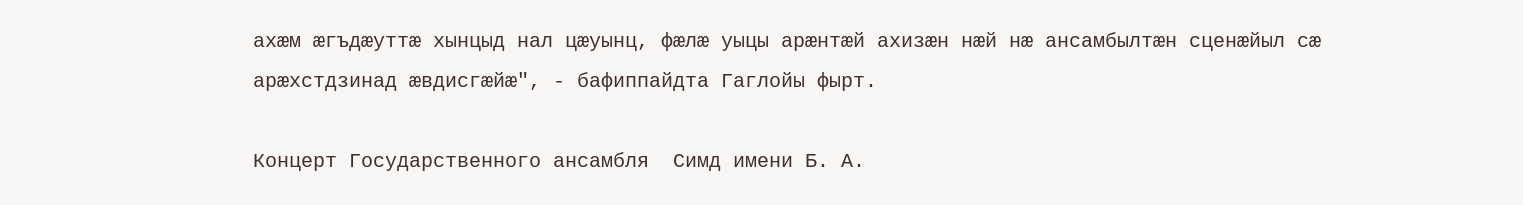ахæм æгъдæуттæ хынцыд нал цæуынц, фæлæ уыцы арæнтæй ахизæн нæй нæ ансамбылтæн сценæйыл сæ арæхстдзинад æвдисгæйæ", - бафиппайдта Гаглойы фырт.

Концерт Государственного ансамбля  Симд имени Б. А.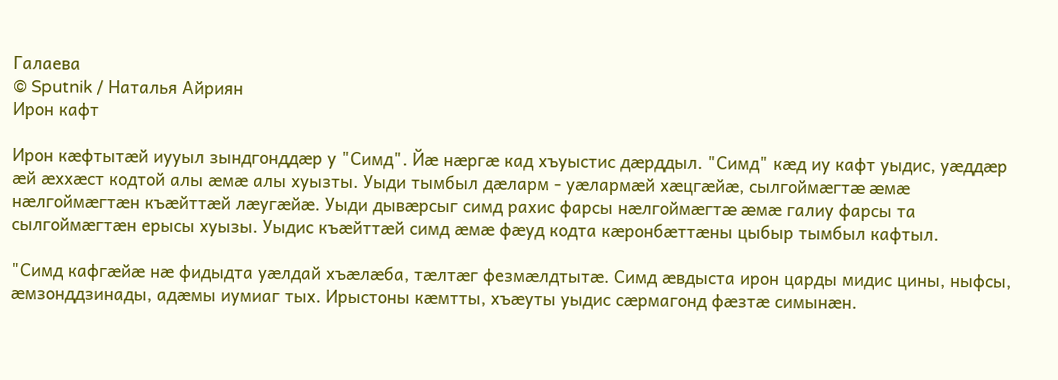Галаева
© Sputnik / Наталья Айриян
Ирон кафт

Ирон кæфтытæй иууыл зындгонддæр у "Симд". Йæ нæргæ кад хъуыстис дӕрддыл. "Симд" кæд иу кафт уыдис, уæддæр æй æххæст кодтой алы æмæ алы хуызты. Уыди тымбыл дæларм - уæлармæй хæцгæйæ, сылгоймæгтæ æмæ нæлгоймæгтæн къæйттæй лæугæйæ. Уыди дывæрсыг симд рахис фарсы нæлгоймæгтæ æмæ галиу фарсы та сылгоймæгтæн ерысы хуызы. Уыдис къæйттæй симд æмæ фæуд кодта кæронбæттæны цыбыр тымбыл кафтыл.

"Симд кафгæйæ нæ фидыдта уæлдай хъæлæба, тæлтæг фезмæлдтытæ. Симд æвдыста ирон царды мидис цины, ныфсы, æмзонддзинады, адæмы иумиаг тых. Ирыстоны кæмтты, хъæуты уыдис сæрмагонд фæзтæ симынæн.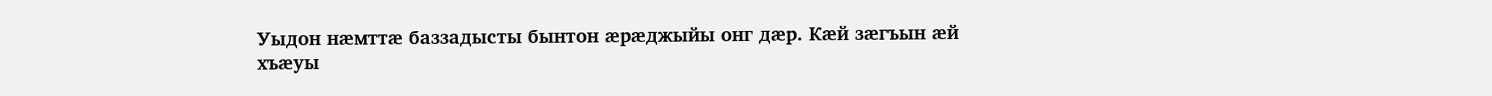Уыдон нæмттæ баззадысты бынтон æрæджыйы онг дæр. Кæй зæгъын æй хъæуы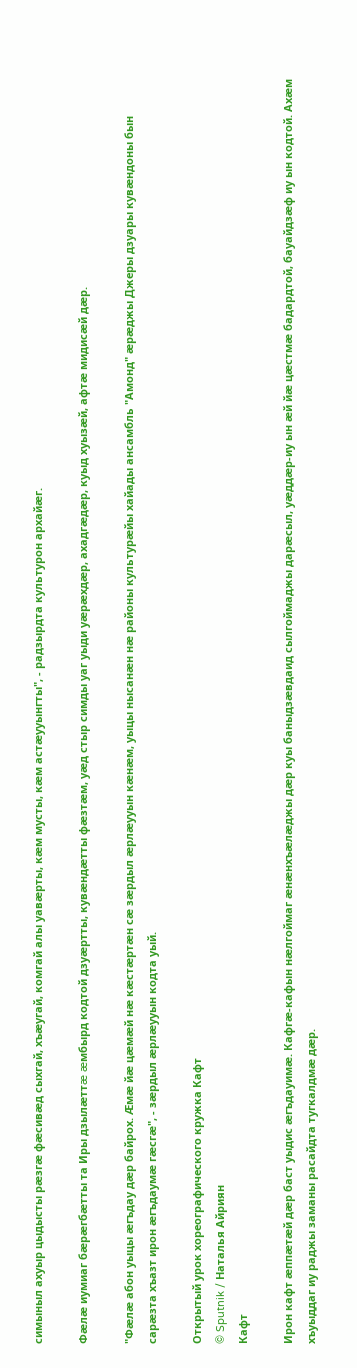симыныл ахуыр цыдысты рæзгæ фæсивæд сыхгай, хъæугай, комгай алы уавæрты, кæм мусты, кæм астæууынгты", - радзырдта культурон архайӕг.

Фæлæ иумиаг бæрæгбæтты та Иры дзылæттæ æмбырд кодтой дзуæртты, кувæндæтты фæзтæм, уæд стыр симды уаг уыди уæрæхдæр, ахадгæдæр, куыд хуызæй, афтæ мидисæй дæр.

"Фæлæ абон уыцы æгъдау дæр байрох. Æмæ йæ цæмæй нæ кæстæртæн сæ зæрдыл æрлæууын кæнæм, уыцы нысанæн нæ районы культурæйы хайады ансамбль "Амонд" ӕрӕджы Джеры дзуары кувæндоны бын сарæзта хъазт ирон æгъдаумæ гæсгæ", - зӕрдыл ӕрлӕууын кодта уый.

Открытый урок хореографического кружка Кафт
© Sputnik / Наталья Айриян
Кафт

Ирон кафт æппæтæй дæр баст уыдис æгъдауимæ. Кафгæ-кафын нæлгоймаг æнæнхъæлæджы дæр куы баныдзæвдаид сылгоймаджы дарæсыл, уæддæр-иу ын æй йæ цæстмæ бадардтой, бауайдзæф иу ын кодтой. Ахæм хъуыддаг иу раджы заманы расайдта тугкалдмæ дæр.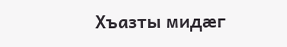Хъазты мидæг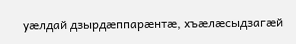уæлдай дзырдæппарæнтæ, хъæлæсыдзагæй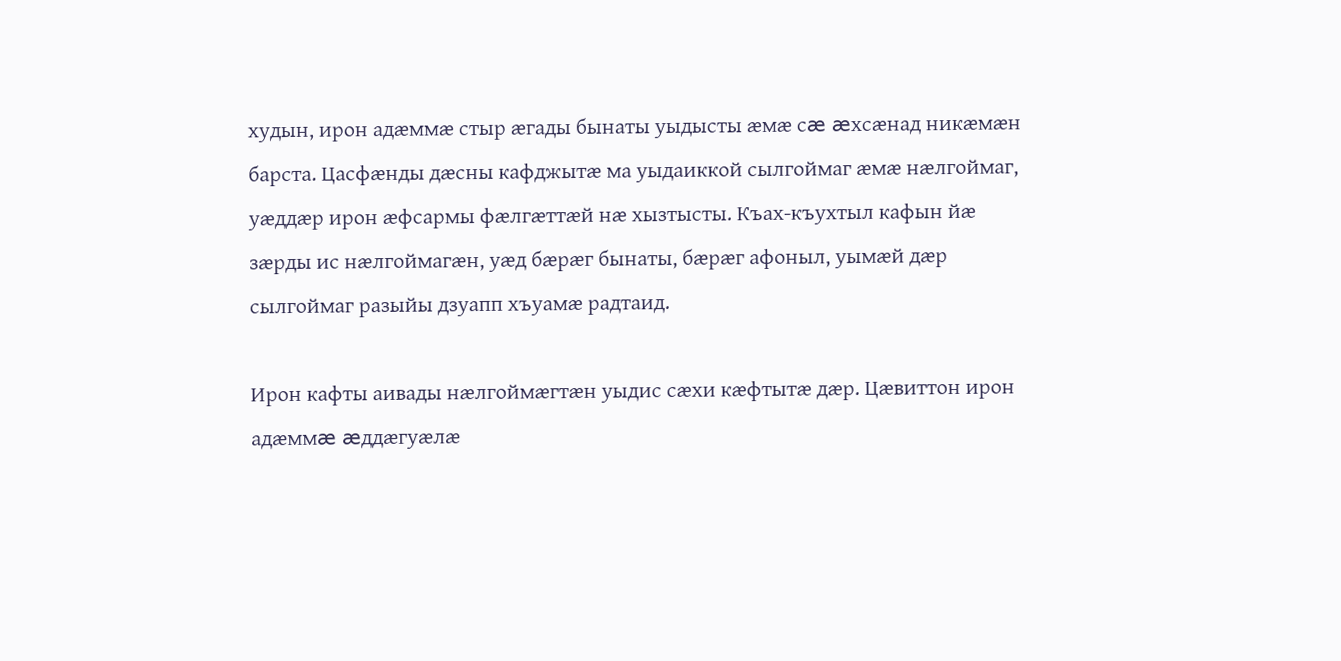худын, ирон адæммæ стыр æгады бынаты уыдысты æмæ сæ æхсæнад никæмæн барста. Цасфæнды дæсны кафджытæ ма уыдаиккой сылгоймаг æмæ нæлгоймаг, уæддæр ирон æфсармы фæлгæттæй нæ хызтысты. Къах-къухтыл кафын йæ зæрды ис нæлгоймагæн, уæд бæрæг бынаты, бæрæг афоныл, уымæй дæр сылгоймаг разыйы дзуапп хъуамæ радтаид.

Ирон кафты аивады нæлгоймæгтæн уыдис сæхи кæфтытæ дæр. Цæвиттон ирон адæммæ æддæгуæлæ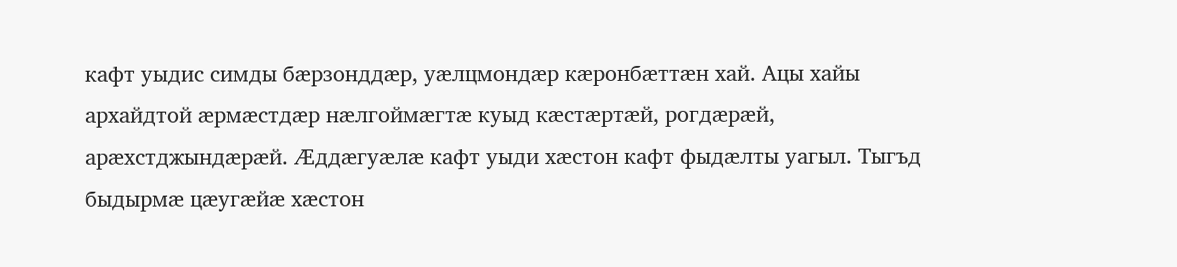кафт уыдис симды бæрзонддæр, уæлцмондæр кæронбæттæн хай. Ацы хайы архайдтой æрмæстдæр нæлгоймæгтæ куыд кæстæртæй, рогдæрæй, арæхстджындæрæй. Æддæгуæлæ кафт уыди хæстон кафт фыдæлты уагыл. Тыгъд быдырмæ цæугæйæ хæстон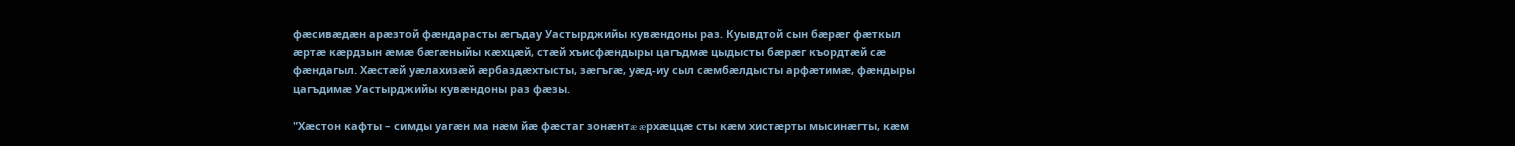фæсивæдæн арæзтой фæндарасты æгъдау Уастырджийы кувæндоны раз. Куывдтой сын бæрæг фæткыл æртæ кæрдзын æмæ бæгæныйы кæхцæй, стæй хъисфæндыры цагъдмæ цыдысты бæрæг къордтæй сæ фæндагыл. Хæстæй уæлахизæй æрбаздæхтысты, зæгъгæ, уæд-иу сыл сæмбæлдысты арфæтимæ, фæндыры цагъдимæ Уастырджийы кувæндоны раз фæзы.

"Хæстон кафты – симды уагæн ма нæм йæ фæстаг зонæнтæ æрхæццæ сты кæм хистæрты мысинæгты, кæм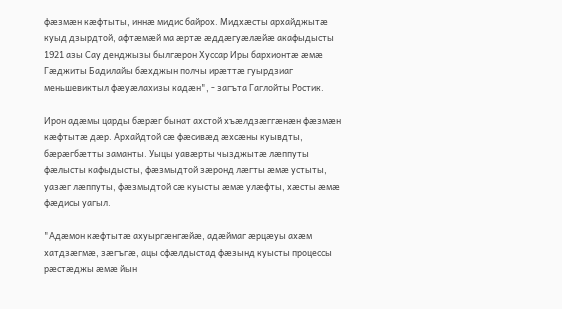фæзмæн кæфтыты, иннæ мидис байрох. Мидхæсты архайджытæ куыд дзырдтой, афтæмæй ма æртæ æддæгуæлæйæ акафыдысты 1921 азы Сау денджызы былгæрон Хуссар Иры бархионтæ æмæ Гæджиты Бадилайы бæхджын полчы ирæттæ гуырдзиаг меньшевиктыл фæуæлахизы кадæн", - загъта Гаглойты Ростик.

Ирон адæмы царды бæрæг бынат ахстой хъæлдзæггæнæн фæзмæн кæфтытæ дӕр. Архайдтой сæ фæсивæд æхсæны куывдты, бæрæгбæтты заманты. Уыцы уавæрты чызджытæ лæппуты фæлысты кафыдысты, фæзмыдтой зæронд лæгты æмæ устыты, уазæг лæппуты, фæзмыдтой сæ куысты æмæ улæфты, хæсты æмæ фæдисы уагыл.

"Адæмон кæфтытæ ахуыргæнгæйæ, адæймаг æрцæуы ахæм хатдзæгмæ, зæгъгæ, ацы сфæлдыстад фæзынд куысты процессы рæстæджы æмæ йын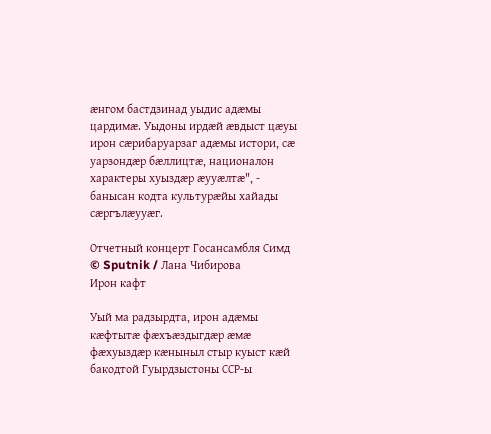æнгом бастдзинад уыдис адæмы цардимæ. Уыдоны ирдæй æвдыст цæуы ирон сæрибаруарзаг адæмы истори, сæ уарзондæр бæллицтæ, националон характеры хуыздæр æууæлтæ", - банысан кодта культурӕйы хайады сӕргълӕууӕг.

Отчетный концерт Госансамбля Симд
© Sputnik / Лана Чибирова
Ирон кафт

Уый ма радзырдта, ирон адæмы кæфтытæ фæхъæздыгдæр æмæ фæхуыздæр кæныныл стыр куыст кӕй бакодтой Гуырдзыстоны ССР-ы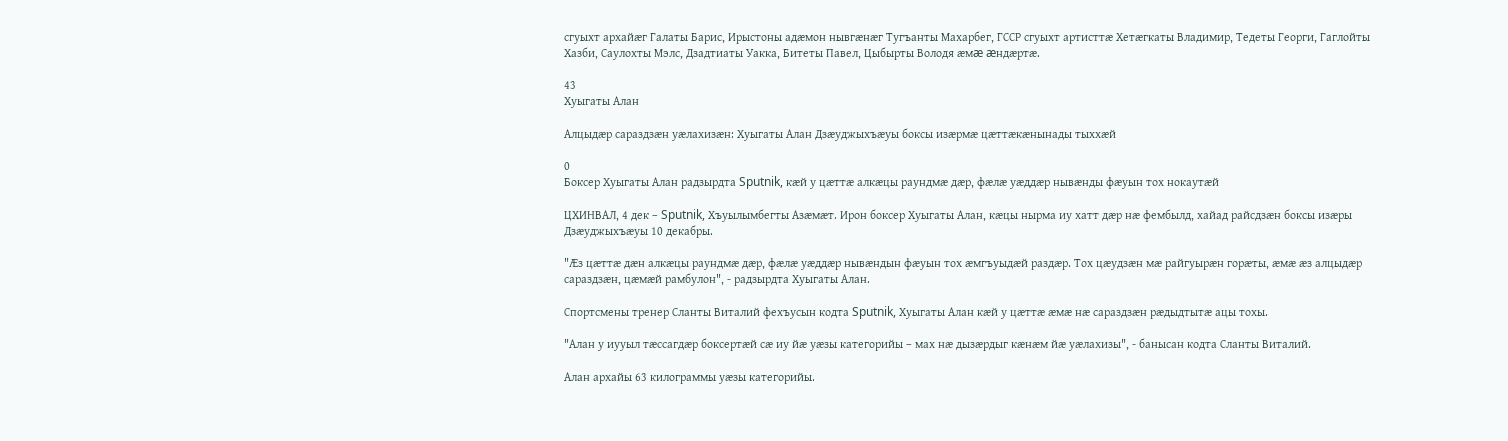сгуыхт архайæг Галаты Барис, Ирыстоны адæмон нывгæнæг Тугъанты Махарбег, ГССР сгуыхт артисттæ Хетæгкаты Владимир, Тедеты Георги, Гаглойты Хазби, Саулохты Мэлс, Дзадтиаты Уакка, Битеты Павел, Цыбырты Володя æмæ æндæртæ.

43
Хуыгаты Алан

Алцыдӕр сараздзӕн уӕлахизӕн: Хуыгаты Алан Дзӕуджыхъӕуы боксы изӕрмӕ цӕттӕкӕнынады тыххӕй

0
Боксер Хуыгаты Алан радзырдта Sputnik, кӕй у цӕттӕ алкӕцы раундмӕ дӕр, фӕлӕ уӕддӕр нывӕнды фӕуын тох нокаутӕй

ЦХИНВАЛ, 4 дек – Sputnik, Хъуылымбегты Азӕмӕт. Ирон боксер Хуыгаты Алан, кӕцы нырма иу хатт дӕр нӕ фембылд, хайад райсдзӕн боксы изӕры Дзӕуджыхъӕуы 10 декабры.

"Ӕз цӕттӕ дӕн алкӕцы раундмӕ дӕр, фӕлӕ уӕддӕр нывӕндын фӕуын тох ӕмгъуыдӕй раздӕр. Тох цӕудзӕн мӕ райгуырӕн горӕты, ӕмӕ ӕз алцыдӕр сараздзӕн, цӕмӕй рамбулон", - радзырдта Хуыгаты Алан.

Спортсмены тренер Сланты Виталий фехъусын кодта Sputnik, Хуыгаты Алан кӕй у цӕттӕ ӕмӕ нӕ сараздзӕн рӕдыдтытӕ ацы тохы.

"Алан у иууыл тӕссагдӕр боксертӕй сӕ иу йӕ уӕзы категорийы – мах нӕ дызӕрдыг кӕнӕм йӕ уӕлахизы", - банысан кодта Сланты Виталий.

Алан архайы 63 килограммы уӕзы категорийы.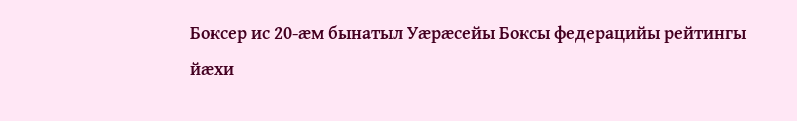Боксер ис 20-ӕм бынатыл Уӕрӕсейы Боксы федерацийы рейтингы йӕхи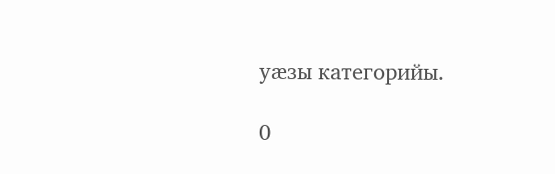уӕзы категорийы.

0